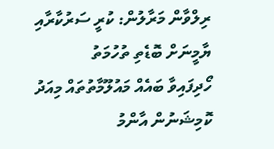ރިލްވާން މަރާލުން: ކުރީ ސަރުކާރާއި ޔާމީނަށް ބޮޑެތި ތުހުމަތު
ހޯދިފައިވާ ބައެއް މައުލޫމާތުތައް މިއަދު ކޮމިޝަނުން އާންމު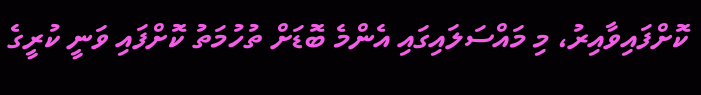ކޮށްފައިވާއިރު، މި މައްސަލައިގައި އެންމެ ބޮޑަށް ތުހުމަތު ކޮށްފައި ވަނީ ކުރީގެ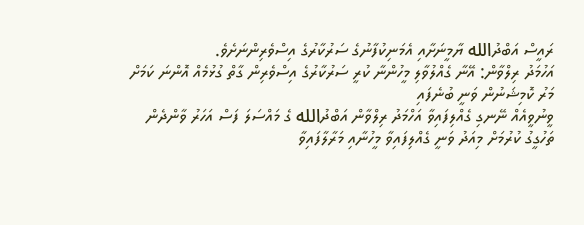ރައީސް އަބްދުالله ޔާމީނަށާއި އެމަނިކުފާނުގެ ސަރުކާރުގެ އިސްވެރިންނަށެވެ.
އަހުމަދު ރިލްވާން: އޭނާ ގެއްލުވާލި މީހުންނާ ކުރީ ސަރުކާރުގެ އިސްވެރިން ގާތް ގުޅުމެއް އޮންނަ ކަމަށް މަރު ކޮމިޝަނުން ވަނީ ބުނެފައި
ވީނުވީއެއް ނޭނގި ގެއްލިފައިވާ އަހްމަދު ރިލްވާން އަބްދުالله ގެ މައްސަލަ ފަސް އަހަރު ވާންދެން ތަހުގީގު ކުރުމަށް މިއަދު ވަނީ ގެއްލިފައިވާ މީހުނާއި މަރާލާފައިވާ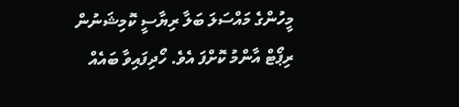މީހުންގެ މައްސަލަ ބަލާ ރިޔާސީ ކޮމިޝަނުން ރިޕޯޓް އާންމު ކޮށްފަ އެވެ. ހޯދިފައިވާ ބައެއް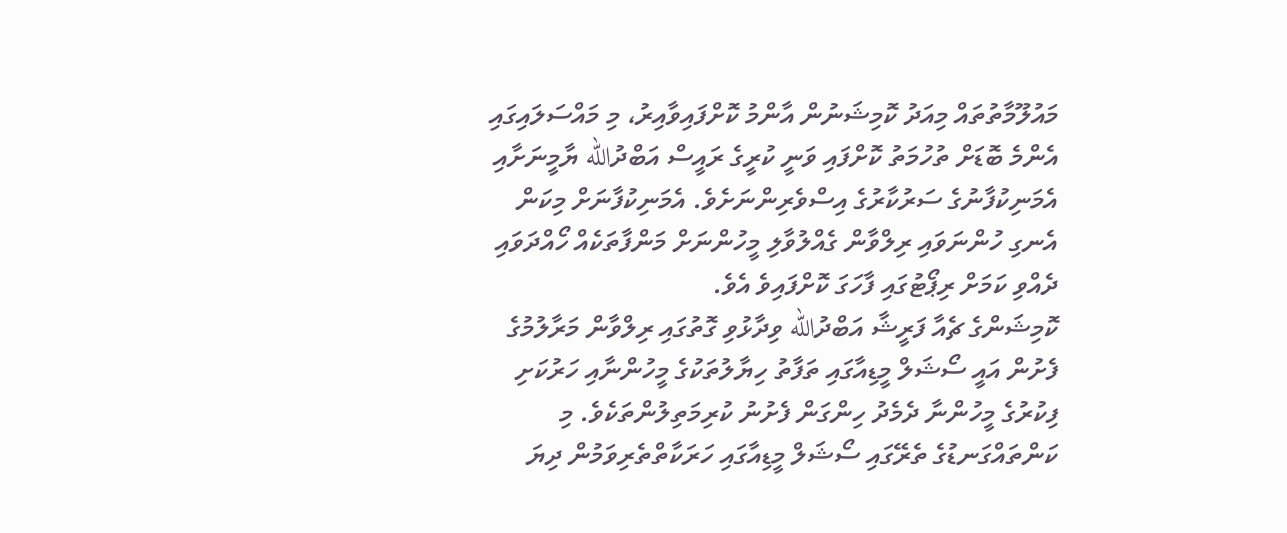މައުލޫމާތުތައް މިއަދު ކޮމިޝަނުން އާންމު ކޮށްފައިވާއިރު، މި މައްސަލައިގައި އެންމެ ބޮޑަށް ތުހުމަތު ކޮށްފައި ވަނީ ކުރީގެ ރައީސް އަބްދުالله ޔާމީނަށާއި އެމަނިކުފާނުގެ ސަރުކާރުގެ އިސްވެރިންނަށެވެ. އެމަނިކުފާނަށް މިކަން އެނގި ހުންނަވައި ރިލްވާން ގެއްލުވާލި މީހުންނަށް މަންފާތަކެއް ހޯއްދަވައި ދެއްވި ކަމަށް ރިޕޯޓުގައި ފާހަގަ ކޮށްފައިވެ އެވެ.
ކޮމިޝަންގެ ޗެއާ ފަރީޝާ އަބްދުالله ވިދާޅުވި ގޮތުގައި ރިލްވާން މަރާލުމުގެ ފެށުން އައީ ސޯޝަލް މީޑިއާގައި ތަފާތު ހިޔާލުތަކުގެ މީހުންނާއި ހަރުކަށި ފިކުރުގެ މީހުންނާ ދެމެދު ހިންގަން ފެށުނު ކުރިމަތިލުންތަކެވެ. މި ކަންތައްގަނޑުގެ ތެރޭގައި ސޯޝަލް މީޑިއާގައި ހަރަކާތްތެރިވަމުން ދިޔަ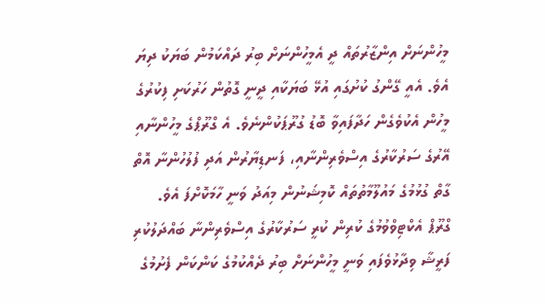މީހުންނަށް އިންޒާރުތައް ދީ އެމީހުންނަށް ބިރު ދައްކަމުން ބަޔަކު ދިޔަ އެވެ. އެއީ ގޭންގު ކުށުގައި އުޅޭ ބަޔަކާއި ދީނީ ގޮތުން ހަރުކަށި ފިކުރުގެ މީހުން އެކުވެގެން ހަދާފައިވާ ބޮޑު ގުރޫޕަކުންނެވެ. އެ ގްރޫޕްގެ މީހުންނާއި އޭރުގެ ސަރުކާރުގެ އިސްވެރިންނާއި، ފަނޑިޔާރުން އަދި ފުލުހުންނާ އޮތް ގާތް ގުޅުމުގެ މައުލޫމާތުތައް ކޮމިޝަނުން މިއަދު ވަނީ ހާމަކޮށްފަ އެވެ.
ގްރޫޕް އެކްޓިވްވުމުގެ ކުރިން ކުރީ ސަރުކާރުގެ އިސްވެރިންނާ ބައްދަލުކުރި
ފަރީޝާ ވިދާޅުވެފައި ވަނީ މީހުންނަށް ބިރު ދެއްކުމުގެ ކަންކަން ފެށުމުގެ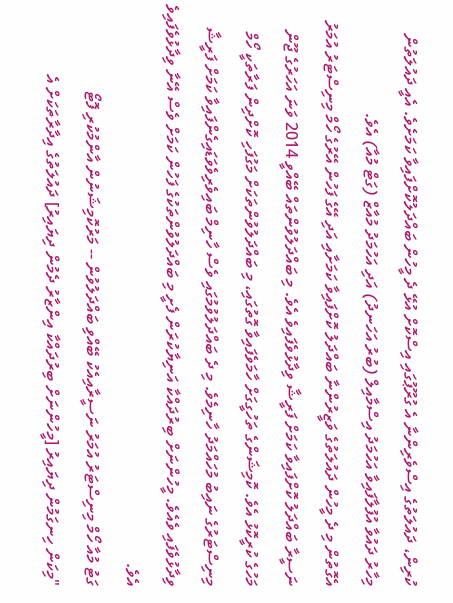ކުރިން، ދައުލަތުގެ އިސްވެރިންނާ އެ ގުރޫޕުގައި އިސްކޮށް އުޅޭ ދެ މީހުން ބައްދަލުކޮށްފައިވާ ކަމަށެވެ. އެއީ ދައުލަތުން މިހާރު ދައުވާ އުފުލާފައިވާ އަހުމަދު އިސްމާއިލް (ބުރު އަހަނދު) އަދި އަހުމަދު މުއާޒް (ގަޓް މުއާ) އެވެ.
އެގޮތުން މި ދެ މީހުން ދައުލަތުގެ ވަޒީރުންނާ ބައްދަލު ކޮށްފައިވާ ކަމަށާއި އަދި އޭގެ ފަހުން އޭރުގެ ހޯމް މިނިސްޓަރު އުމަރު ނަސީރާ ބައްދަލު ކޮށްފައިވާ ކަމަށް ފަރީޝާ ވިދާޅުވެފައިވެ އެވެ. މި ބައްދަލުވުންތައް ބޭއްވީ 2014 ވަނަ އަހަރުގެ ޖޫން މަހުގެ ކުރީކޮޅު އެވެ. ކޮމިޝަންގެ ތަހުގީގަށް ހާމަވެފައިވާ ގޮތުގައި، މި ބައްދަލުވުންތަކަށް މަގުފަހި ކޮށްދިން ފަރާތަކީ ހޯމް މިނިސްޓަރުގެ ނައިބު މުހައްމަދު ހާނިމެވެ. މި ދެ ބައްދަލުވުމުގައި ވެސް ހާނިމް ބައިވެރިވެވަޑައިގެންފައިވާ ކަމަށް ފަރީޝާ ވިދާޅުވެފައި ވެއެވެ. މީހުންނަށް ބިރުދައްކާ އަނިޔާކުރަން ފެށީ މި ބައްދަލުވުންތަކުގެ ފަހުން ކަމަށް ވެސް އޭނާ ވިދާޅުވެފައިވެ އެވެ.
ގަޓު މުއާ ހޯމް މިނިސްޓަރު އުމަރު ނަސީރާއިއެކު ބޭއްވި ބައްދަލުވުން -- މަރުކޮމިޝަނުން އާންމުކުރި ފޮޓޯ
"މިކަން ހިނގަމުން ދިޔައިރު [މީހުންނަށް ބިރުދައްކާ އިންޒާރު ދެމުން ދިޔައިރު] ދައުލަތުގެ އިދާރާތަކަށް އެ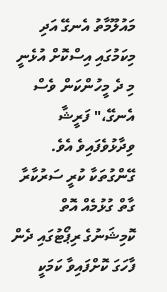މައުލޫމާތު އެނގޭ އަދި މިކަމުގައި އިސްކޮށް އުޅެނީ މި ދެ މީހުންކަން ވެސް އެނގޭ،" ފަރީޝާ ވިދާޅުވެފައިވެ އެވެ.
ގޭންގުތަކާ ކުރީ ސަރުކާރާ ގާތް ގުޅުމެއް އޮތް
ކޮމިޝަނުގެ ރިޕޯޓުގައި ދެން ފާހަގަ ކޮށްފައިވާ ކަމަކީ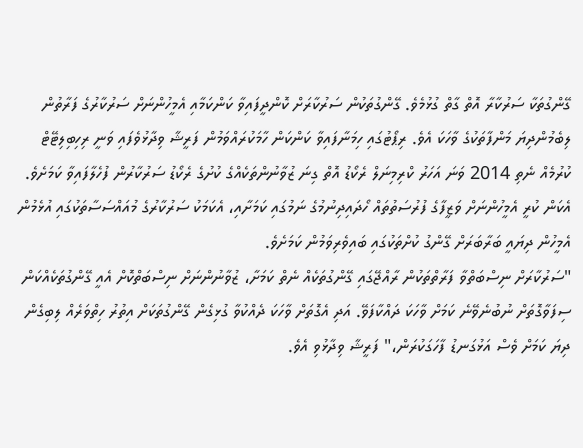ގޭންގުތަކާ ސަރުކާރާ އޮތް ގާތް ގުޅުމެވެ. ގޭންގުތަކުން ސަރުކާރަށް ކޮންދީފައިވާ ކަންކަމާއި އެމީހުންނަށް ސަރުކާރުގެ ފަރާތުން ލިބެމުންދިޔަ މަންފާތަކުގެ ވާހަކަ އެވެ. ރިޕޯޓުގައި ހިމަނާފައިވާ ކަންކަން ހާމަކުރައްވަމުން ފަރީޝާ ވިދާޅުވެފައި ވަނީ ރިހިބިލިޓޭޓް ކުރުމެއް ނެތި 2014 ވަނަ އަހަރު ކްރިމިނަލް ރެކޯޑު އޮތް ގިނަ ޒުވާނުންތަކެއްގެ ކުށުގެ ރެކޯޑު ސަރުކާރުން ފުހެލާފައިވާ ކަމަށެވެ. އެކަން ކުރީ އެމީހުންނަށް ވަޒީފާގެ ފުރުސަތުތައް ހޯދައިދިނުމުގެ ނަމުގައި ކަމަށާއި، އެކަމަކު ސަރުކާރުގެ މުއައްސަސާތަކުގައި އުޅެމުން އެމީހުން ދިޔައީ ބަރާބަރަށް ގޭންގު ކުށްތަކުގައި ބައިވެރިވަމުން ކަމަށެވެ.
"ސަރުކާރަށް ނިސްބަތްވާ ފަރާތްތަކުން ރާއްޖޭގައި ގޭންގުތަކެއް ނެތް ކަމަށާ، ޒުވާނުންނަށް ނިސްބަތްކޮށް އެއީ ގޭންގުތަކެއްކަން ސިފަވާގޮތަށް ނުބުނެވޭނެ ކަމަށް ވާހަކަ ދައްކާފަވޭ. އަދި އެގޮތަށް ވާހަކަ ދެއްކުވާ ގުޅިގެން ގޭންގުތަކަށް އިތުރު ހިތްވަރެއް ލިބިގެން ދިޔަ ކަމަށް ވެސް އަޅުގަނޑު ފާހަގަކުރަން،" ފަރީޝާ ވިދާޅުވި އެވެ.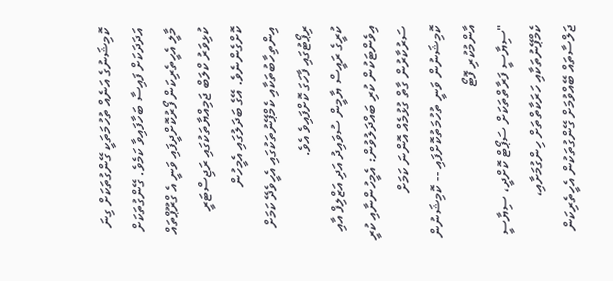ކޮމިޝަނުގެ އަނެއް ތުހުމަތަކީ ގޭންގުތަކަށް ގިނަ އަދަދަކަށް ފައިސާ ބަހާފައިވާ ކަމެވެ. ގޭންގުތަކަށް މާލީ އެހީތެރިކަން ފޯރުކޮށްދީފައި ވަނީ އެ ގްރޫޕްތައް ކުޅިވަރު ކްލަބް ޖަމިއްޔާތަކުގައި ރަޖިސްޓަރީ ކޮށްގެންނެވެ. އޭގެ ބަދަލުގައި އެމީހުން އިންތިހާބުތަކާއި ކެމްޕޭނުތަކުގައި އެހީވެދޭ ކަމަށް ރިޕޯޓުގައި ފާހަގަ ކޮށްފައިވެ އެވެ.
ކުރީގެ ރައީސް ޔާމީން ސުވައިދު އަދި އަޒްލިފް އާއި އިވެންޓަކުން ކުރި ބައްދަލުވުން: އެމީހުންނާއި ކުރީ ސަރުކާރުން ގާތް ގުޅުމެއް އޮންނަ ކަމަށް ކޮމިޝަނުން ވަނީ ތުހުމަތުކޮށްފައި -- ކޮމިޝަނުން އާންމުކުރި ފޮޓޯ
"ސިޔާސީ ފަރާތްތަކަށް ސަޕޯޓް ކޮށްދީ، ސިޔާސީ ކެމްޕޭނުތަކާއި ހަރަކާތްތަށް ހިންގުމަށާއި، ޖަލްސާތައް ބޭއްވުމަށް ގޭންގުތަކުން އެހީތެރިކަން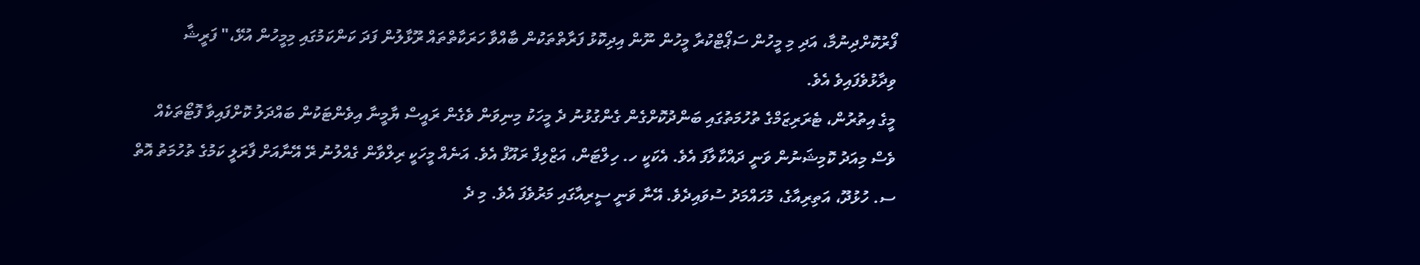ފޯރުކޮށްދިނުމާ، އަދި މި މީހުން ސަޕޯޓްކުރާ މީހުން ނޫން އިދިކޮޅު ފަރާތްތަކުން ބާއްވާ ހަރަކާތްތައް ރޫޅާލުން ފަދަ ކަންކަމުގައި މިމީހުން އުޅޭ،" ފަރީޝާ ވިދާޅުވެފައިވެ އެވެ.
މީގެ އިތުރުން، ޓެރަރިޒަމްގެ ތުހުމަތުގައި ބަންދުކޮށްގެން ގެންގުޅުނު ދެ މީހަކު މިނިވަން ވެގެން ރައީސް ޔާމީނާ އިވެންޓަކުން ބައްދަލު ކޮށްފައިވާ ފޮޓޯތަކެއް ވެސް މިއަދު ކޮމިޝަނުން ވަނީ ދައްކާލާފަ އެވެ. އެކަކީ ހ. ހިލްޓަން، އަޒްލިފް ރައޫފް އެވެ. އަނެއް މީހަކީ ރިލްވާން ގެއްލުނު ރޭ އޭނާއަށް ފާރަލީ ކަމުގެ ތުހުމަތު އޮތް ސ. ހުޅުދޫ، އަތިރިއާގެ، މުހައްމަދު ސުވައިދެވެ. އޭނާ ވަނީ ސީރިއާގައި މަރުވެފަ އެވެ. މި ދެ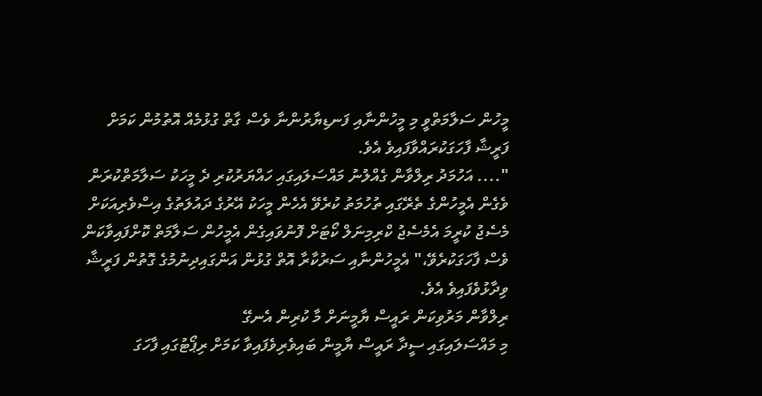މީހުން ސަލާމަތްވީ މި މީހުންނާއި ފަނޑިޔާރުންނާ ވެސް ގާތް ގުޅުމެއް އޮތުމުން ކަމަށް ފަރީޝާ ފާހަގަކުރައްވާފައިވެ އެވެ.
".... އަހުމަދު ރިލްވާން ގެއްލުނު މައްސަލައިގައި ހައްޔަރުކުރި ދެ މީހަކު ސަލާމަތްކުރަން ވެގެން އެމީހުންގެ ތެރޭގައި ތުހުމަތު ކުރެވޭ އެހެން މީހަކު އޭރުގެ ދައުލަތުގެ އިސްވެރިއަކަށް މެސެޖު ކުރީމަ އެމެސެޖު ކްރިމިނަލް ކޯޓަށް ފޮނުވައިގެން އެމީހުން ސަލާމަތް ކޮށްފައިވާކަން ވެސް ފާހަގަކުރެވޭ،" އެމީހުންނާއި ސަރުކާރާ އޮތް ގުޅުން އަންގައިދިނުމުގެ ގޮތުން ފަރީޝާ ވިދާޅުވެފައިވެ އެވެ.
ރިލްވާން މަރުވިކަން ރައީސް ޔާމީނަށް މާ ކުރިން އެނގޭ
މި މައްސަލައިގައި ސީދާ ރައީސް ޔާމީން ބައިވެރިވެފައިވާ ކަމަށް ރިޕޯޓުގައި ފާހަގަ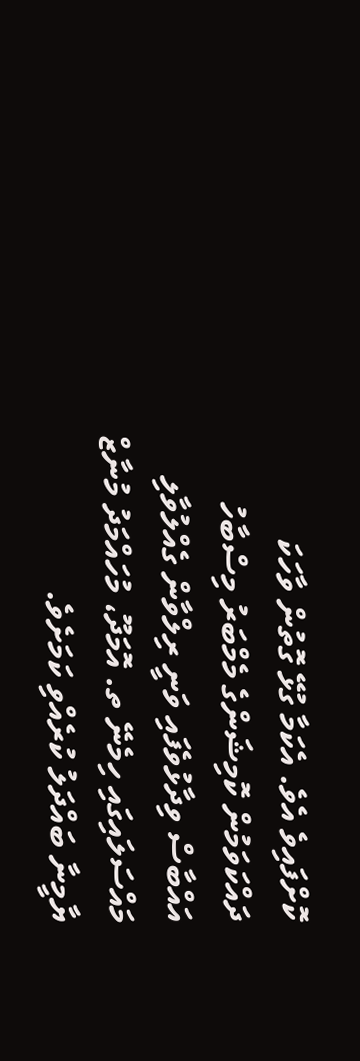ކޮށްފައިވެ އެވެ. އެކަމާ ގުޅޭ ގޮތުން ވާހަކަ ދައްކަވަމުން ކޮމިޝަންގެ މެމްބަރު މިސްބާހު އައްބާސް ވިދާޅުވެފައި ވަނީ ރިލްވާން ގެއްލުވާލި މައްސަލައިގައި ހިމެނޭ ތ. އޮމަދޫ، މުހައްމަދު މުނާޒް ޔާމީނާ ބައްދަލު ކުރެއްވި ކަމަށެވެ.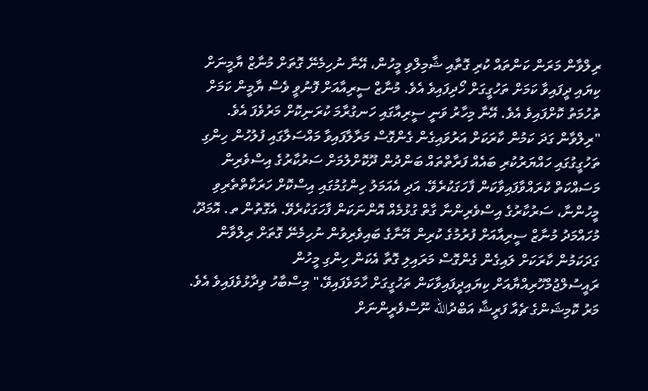ރިލްވާން މަރަން ކަންތައް ކުރި ގޮތާއި ޝާމިލްވި މީހުން، އޭނާ ނުހިމެނޭ ގޮތަށް މުނާޒް ޔާމީނަށް ކިޔައި ދީފައިވާ ކަމަށް ތަހުގީގަށް ހޯދިފައިވެ އެވެ. މުނާޒް ސީރިއާއަށް ފޮނުވީ ވެސް ޔާމީން ކަމަށް ތުހުމަތު ކޮށްފައިވެ އެވެ. އޭނާ މިހާރު ވަނީ ސީރިއާގައި ހަނގުރާމަ ކުރަނިކޮށް މަރުވެފަ އެވެ.
"ރިލްވާން ގަދަ ކަމުން ކާރަކަށް އަރުވައިގެން ގެންގޮސް މަރާލާފައިވާ މައްސަލާގައި ފުލުހުން ހިންގި ތަހުގީގުގައި ހައްޔަރުކުރި ބައެއް ފަރާތްތައް ބަންދުން ދޫކޮށްލުމަށް ސަރުކާރުގެ އިސްވެރިން މަސައްކަތް ކުރައްވާފައިވާކަން ފާހަގަކުރެވޭ. އަދި އެއަމަލު ހިންގުމުގައި އިސްކޮށް ހަރަކާތްތެރިވި މީހުންނާ، ސަރުކާރުގެ އިސްވެރިންނާ ގާތް ގުޅުމެއް އޮންނަކަން ފާހަގަކުރެވޭ. އެގޮތުން ތ. އޮމަދޫ، މުހައްމަދު މުނާޒް ސީރިއާއަށް ފުރުމުގެ ކުރިން އޭނާގެ ބައިވެރިވުން ނުހިމެނޭ ގޮތަށް ރިލްވާން ގަދަކަމުން ކާރަކަށް ލައިގެން ގެންގޮސް މަރައިލި ގޮތާ އެކަން ހިންގި މީހުން ރައީސުލްޖުމްހޫރިއްޔާއަށް ކިޔައިދީފައިވާކަން ތަހުގީގަށް ހާމަވެފައިވޭ،" މިސްބާހު ވިދާޅުވެފައިވެ އެވެ.
މަރު ކޮމިޝަންގެ ޗެއާ ފަރީޝާ އަބްދުالله ނޫސްވެރީންނަށް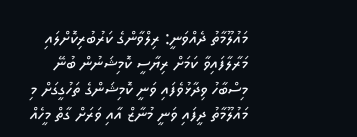މައުލޫމާތު ދެއްވަނީ: ރިލްވާންގެ ކަރުބުރިކޮށްލައި މަރާލާފައިވާ ކަމަށް ރިޔާސީ ކޮމިޝަނުން ބުނޭ
މިސްބާހު ވިދާޅުވެފައި ވަނީ ކޮމިޝަންގެ ތަހުގީގަށް މި މައުލޫމާތު ދީފައި ވަނީ މުނާޒް އާއި ވަރަށް ގާތް މީހެއް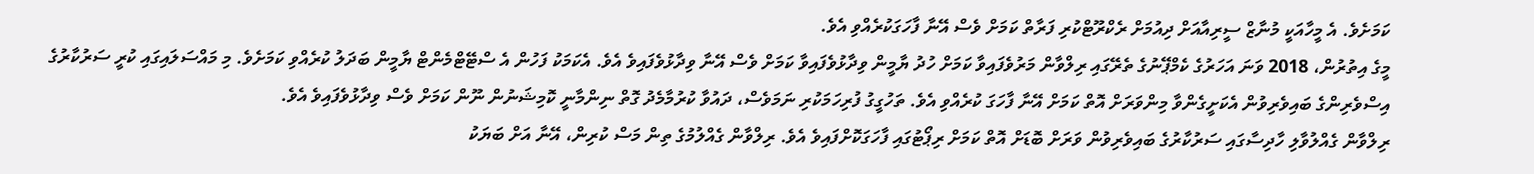ކަމަށެވެ. އެ މީހާއަކީ މުނާޒް ސީރިއާއަށް ދިއުމަށް ރެކްރޫޓްކުރި ފަރާތް ކަމަށް ވެސް އޭނާ ފާހަގަކުރެއްވި އެވެ.
މީގެ އިތުރުން، 2018 ވަނަ އަހަރުގެ ކެމްޕޭނުގެ ތެރޭގައި ރިލްވާން މަރުވެފައިވާ ކަމަށް ހުދު ޔާމީން ވިދާޅުވެފައިވާ ކަމަށް ވެސް އޭނާ ވިދާޅުވެފައިވެ އެވެ. އެކަމަކު ފަހުން އެ ސްޓޭޓްމެންޓް ޔާމީން ބަދަލު ކުރެއްވި ކަމަށެވެ. މި މައްސަލައިގައި ކުރީ ސަރުކާރުގެ އިސްވެރިންގެ ބައިވެރިވުން އެކަށީގެންވާ މިންވަރަށް އޮތް ކަމަށް އޭނާ ފާހަގަ ކުރެއްވި އެވެ. ތަހުގީގު ފުރިހަމަކުރި ނަމަވެސް، ދައުވާ ކުރުމާމެދު ގޮތް ނިންމާނީ ކޮމިޝަނުން ނޫން ކަމަށް ވެސް ވިދާޅުވެފައިވެ އެވެ.
ރިލްވާން ގެއްލުވާލި ހާދިސާގައި ސަރުކާރުގެ ބައިވެރިވުން ވަރަށް ބޮޑަށް އޮތް ކަމަށް ރިޕޯޓުގައި ފާހަގަކޮށްފައިވެ އެވެ. ރިލްވާން ގެއްލުމުގެ ތިން މަސް ކުރިން، އޭނާ އަށް ބަޔަކު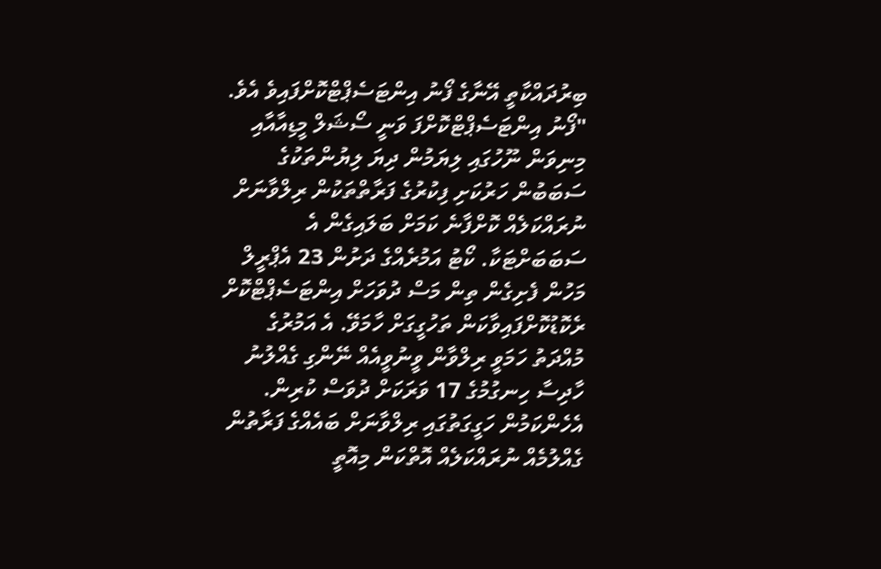ބިރުދައްކާތީ އޭނާގެ ފޯނު އިންޓަސެޕްޓްކޮށްފައިވެ އެވެ.
"ފޯނު އިންޓަސެޕްޓްކޮށްފަ ވަނީ ސޯޝަލް މީޑިއާއާއި މިނިވަން ނޫހުގައި ލިޔަމުން ދިޔަ ލިޔުންތަކުގެ ސަބަބުން ހަރުކަށި ފިކުރުގެ ފަރާތްތަކުން ރިލްވާނަށް ނުރައްކަލެއް ކޮށްފާނެ ކަމަށް ބަލައިގެން އެ ސަބަބަށްޓަކާ. ކޯޓު އަމުރެއްގެ ދަށުން 23 އެޕްރީލް މަހުން ފެށިގެން ތިން މަސް ދުވަހަށް އިންޓަސެޕްޓްކޮށް ރެކޮޑުކޮށްފައިވާކަން ތަހުގީގަށް ހާމަވޭ. އެ އަމުރުގެ މުއްދަތު ހަމަވީ ރިލްވާން ވީނުވީއެއް ނޭންގި ގެއްލުނު ހާދިސާ ހިނގުމުގެ 17 ވަރަކަށް ދުވަސް ކުރިން. އެހެންކަމުން ހަގީގަތުގައި ރިލްވާނަށް ބައެއްގެ ފަރާތުން ގެއްލުމެއް ނުރައްކަލެއް އޮތްކަން މިއޮތީ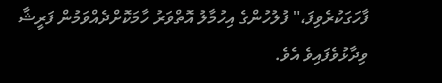ފާހަގަކުރެވިފަ،" ފުލުހުންގެ އިހުމާލު އޮތްވަރު ހާމަކޮށްދެއްވަމުން ފަރީޝާ ވިދާޅުވެފައިވެ އެވެ.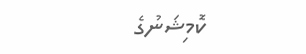ކޮމިޝަނުގެ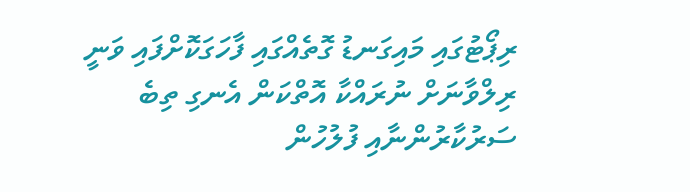ރިޕޯޓުގައި މައިގަނޑު ގޮތެއްގައި ފާހަގަކޮށްފައި ވަނީ ރިލްވާނަށް ނުރައްކާ އޮތްކަން އެނގި ތިބެ ސަރުކާރުންނާއި ފުލުހުން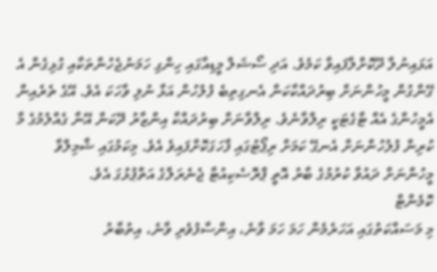އަޅައިނުލާ ދޫކޮށްލާފައިވާ ކަމެވެ. އަދި ސޯޝަލް މީޑިއާގައި ހިންގި ހަމަނުޖެހުންތަކާއި ގުޅިގެން އެ ގޭންގުން މީހުންނަށް ބިރުދައްކާކަން އެނގިތިބެ ފުލުހުން އަޅާ ނުލި ވާހަކަ އެވެ. އޭގެ ތެރެއިން އެމީހުންގެ އެއް ޓާގެޓަކީ ރިލްވާނެވެ. ރިލްވާނަށް ބިރުދައްކާ އިންޒާރު ދޭކަން އޭނާ ގެއްލުމުގެ މާ ކުރިން ފުލުހުންނަށް އެނގޭ ކަމަށް ރިޕޯޓުގައި ފާހަގަކޮށްފައިވެ އެވެ. މިކަމުގައި ޝާމިލްވާ މީހުންނަށް ދައުވާ ކުރުމުގެ ބާރު އޮތީ ޕްރޮސެކިއުޓާ ޖެނެރަލްގެ އަތްޕުޅުގަ އެވެ.
ކޮމެންޓް
މި މަސައްކަތުގައި އަހަރެމެން ހަމަ ހަމަ ވާނެ، އިންސާފުވެރި ވާނެ، އިތުބާރު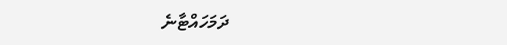ދަމަހައްޓާނެ